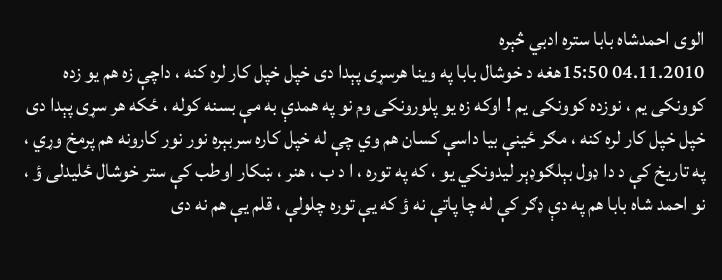الوی احمدشاه بابا ستره ادبي څېره
04.11.2010 15:50هغه د خوشال بابا په وینا هرسړی پېدا دی خپل خپل کار لره کنه ، داچې زه هم یو زده کوونکی یم ، نوزده کوونکی یم ! اوکه زه یو پلورونکی وم نو په همدې به مې بسنه کوله ، ځکه هر سړی پېدا دی خپل خپل کار لره کنه ، مګر ځینې بیا داسې کسان هم وي چې له خپل کاره سربېره نور نور کارونه هم پرمخ وړي ، په تاریخ کې د دا ډول بېلګوډېر لیدونکي یو ، که په توره ، ا د ب ، هنر ، ښکار اوطب کې ستر خوشال ځلیدلی ؤ ، نو احمد شاه بابا هم په دې ډګر کې له چا پاتې نه ؤ که یې توره چلولې ، قلم یې هم نه دی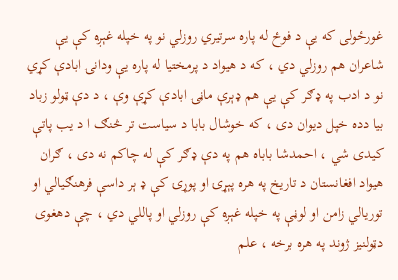غورځولی که یې د فوځ له پاره سرتیري روزلي نو په خپله غېږه کې یې شاعران هم روزلي دي ، که د هیواد د پرمختیا له پاره یې ودانۍ ابادې کړي نو د ادب په ډګر کې یې هم ډېرې ماڼۍ ابادې کړې وې ، د دې ټولو زباد بیا دده خپل دیوان دی ، که خوشال بابا د سیاست تر څنګ ا د یب پاتې کیدی شي ، احمدشا باباه هم په دې ډګر کې له چاکم نه دی ، ګران هیواد افغانستان د تاریخ په هره پېړۍ او پوړۍ کې ډ ېر داسې فرهنګیالي او توریالي زامن او لوڼې په خپله غېږه کې روزلي او پاللي دي ، چې دهغوی دټولنیز ژوند په هره برخه ، علم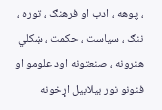، پوهه ، ادب او فرهنګ ، توره ، ننګ ، سیاست ، حکمت ، ښکلي هنرونه ، صنعتونه اود علومو او فنونو نور بیلابیل اړخونه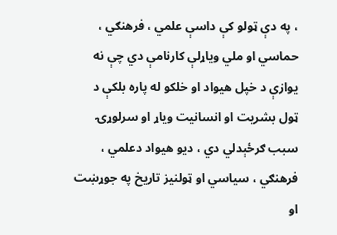، په دې ټولو کې داسې علمي ، فرهنګي ، حماسي او ملي ویاړلې کارنامې دي چې نه یوازې د خپل هیواد او خلکو له پاره بلکې د ټول بشریت او انسانیت ویاړ او سرلوړۍ سبب ګرځېدلي دي ، دیو هیواد دعلمي ، فرهنګي ، سیاسي او ټولنیز تاریخ په جوړښت او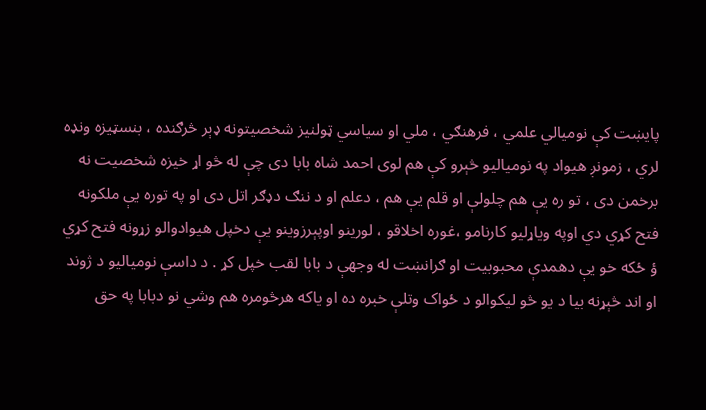پایښت کې نومیالي علمي ، فرهنګي ، ملي او سیاسي ټولنیز شخصیتونه ډېر څرګنده ، بنسټیزه ونډه لري ، زمونږ هیواد په نومیالیو څېرو کې هم لوی احمد شاه بابا دی چې له څو اړ خیزه شخصیت نه برخمن دی ، تو ره یې هم چلولې او قلم یې هم ، دعلم او د ننګ دډګر اتل دی او په توره یې ملکونه فتح کړي دي اوپه ویاړلیو کارنامو ،غوره اخلاقو ، لورینو اوپېرزوینو یې دخپل هیوادوالو زړونه فتح کړي ؤ ځکه خو یې دهمدې محبوبیت او ګرانښت له وجهې د بابا لقب خپل کړ . د داسې نومیالیو د ژوند او اند څېړنه بیا د یو څو لیکوالو د ځواک وتلې خبره ده او یاکه هرڅومره هم وشي نو دبابا په حق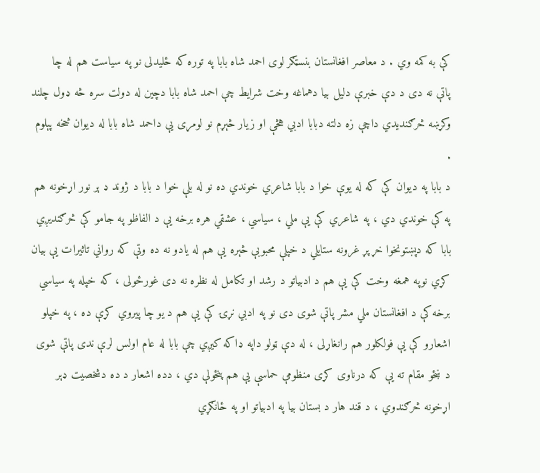کې به کمه وي . د معاصر افغانستان بنسټګر لوی احمد شاه بابا په توره که ځلیدلی نو په سیاست هم له چا پاتې نه دی د دې خبرې دلیل بیا دهماغه وخت شرایط چې احمد شاه بابا دچین له دولت سره څه ډول چلند وکړښه څرګندیدي داچې زه دلته دبابا ادبي هڅې او زیار څېړم نو لومړی یې داحمد شاه بابا له دیوان څخه پېلوم .
د بابا په دیوان کې که له یوې خوا د بابا شاعري خوندي ده نو له بلې خوا د بابا د ژوند ډ ېر نور اړخونه هم په کې خوندي دي ، په شاعري کې یې ملي ، سیاسي ، عشقي هره برخه یې د الفاظو په جامو کې څرګندیږي بابا که دپښتونخوا خړ پړ غرونه ستایلي د خپلې محبوبې څېره یې هم له یادو نه ده وتې که رواني تاثیرات یې بیان کړي نوپه همغه وخت کې یې هم د ادبیاتو د رشد او تکامل له نظره نه دی غورځولی ، که خپله په سیاسي برخه کې د افغانستان ملي مشر پاتې شوی دی نو په ادبي نړۍ کې یې هم د یو چا پیروي کړې ده ، په خپلو اشعارو کې یې فولکلور هم رانغاړلی ، له دې ټولو داپه ډاکه کیږي چې بابا له عام اولس لرې ندی پاتې شوی د ښځو مقام ته یې که درناوی کړی منظومې حماسې یې هم پنځولې دي ، دده اشعار د ده دشخصیت ډېر اړخونه څرګندوي ، د قند هار د بستان بیا په ادبیاتو او په ځانګړي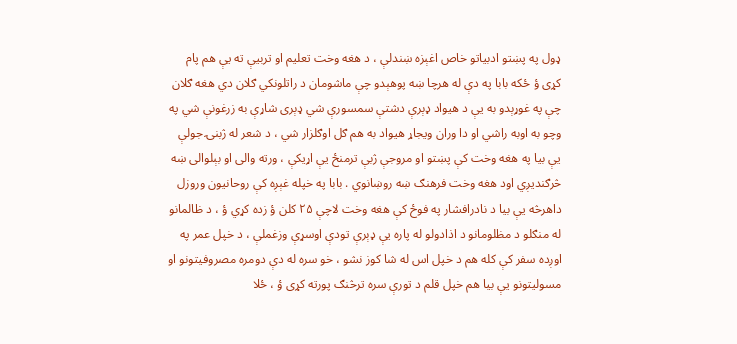ډول په پښتو ادبیاتو خاص اغېزه ښندلې ، د هغه وخت تعلیم او تربیې ته یې هم پام کړی ؤ ځکه بابا په دې له هرچا ښه پوهېدو چې ماشومان د راتلونکي ګلان دي هغه ګلان چې په غوړېدو به یې د هیواد ډېرې دشتې سمسورې شي ډېری شاړې به زرغونې شي په وچو به اوبه راشي او دا وران ویجاړ هیواد به هم ګل اوګلزار شي ، د شعر له ژبنۍ جولې یې بیا په هغه وخت کې پښتو او مروجې ژبې ترمنځ یې اړیکې ، ورته والی او بېلوالی ښه څرګندیږي اود هغه وخت فرهنګ ښه روښانوي . بابا په خپله غېږه کې روحانیون وروزل داهرڅه یې بیا د نادرافشار په فوځ کې هغه وخت لاچې ۲۵ کلن ؤ زده کړي ؤ ، د ظالمانو له منګلو د مظلومانو د اذادولو له پاره یې ډېرې تودې اوسړې وزغملې ، د خپل عمر په اوږده سفر کې کله هم د خپل اس له شا کوز نشو ، خو سره له دې دومره مصروفیتونو او مسولیتونو یې بیا هم خپل قلم د تورې سره ترڅنګ پورته کړی ؤ ، ځلا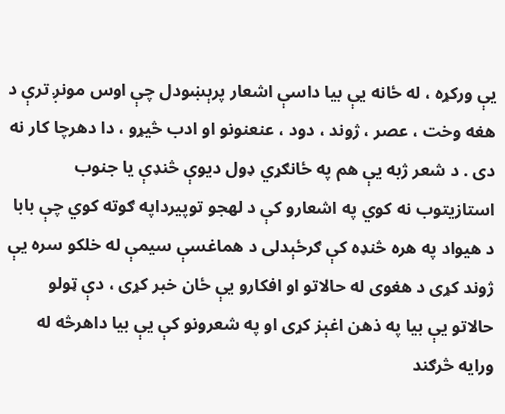یې ورکړه ، له ځانه یې بیا داسې اشعار پرېښودل چې اوس مونږ ترې د هغه وخت ، عصر ، ژوند ، دود ، عنعنونو او ادب څیړو ، دا دهرچا کار نه دی . د شعر ژبه یې هم په ځانګړي ډول دیوې څنډې یا جنوب استازیتوب نه کوي په اشعارو کې د لهجو توپیرداپه ګوته کوي چې بابا د هیواد په هره څنډه کې ګرځېدلی د هماغسې سیمې له خلکو سره یې ژوند کړی د هغوی له حالاتو او افکارو یې ځان خبر کړی ، دې ټولو حالاتو یې بیا په ذهن اغېز کړی او په شعرونو کې یې بیا داهرڅه له ورایه څرګند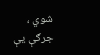شوي ، جرګې یې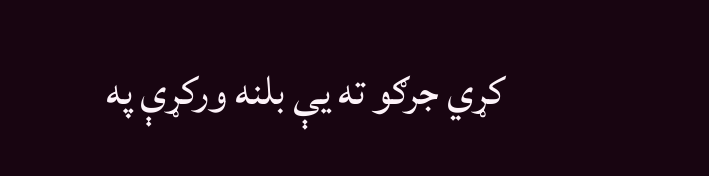کړي جرګو ته یې بلنه ورکړې په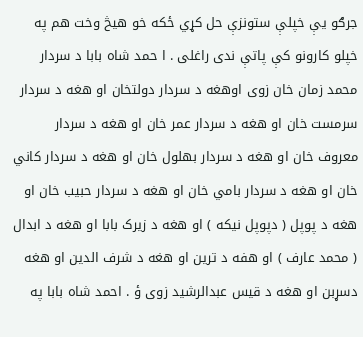جرګو یې خپلې ستونزې حل کړي ځکه خو هیڅ وخت هم په خپلو کارونو کې پاتې ندی راغلی . ا حمد شاه بابا د سردار محمد زمان خان زوی اوهغه د سردار دولتخان او هغه د سردار سرمست خان او هغه د سردار عمر خان او هغه د سردار معروف خان او هغه د سردار بهلول خان او هغه د سردار کاني خان او هغه د سردار بامي خان او هغه د سردار حبیب خان او هغه د پوپل ( دپوپل نیکه ) او هغه د زیرک بابا او هغه د ابدال ( محمد عارف ) او هفه د ترین او هغه د شرف الدین او هغه دسړبن او هغه د قیس عبدالرشید زوی ؤ . احمد شاه بابا په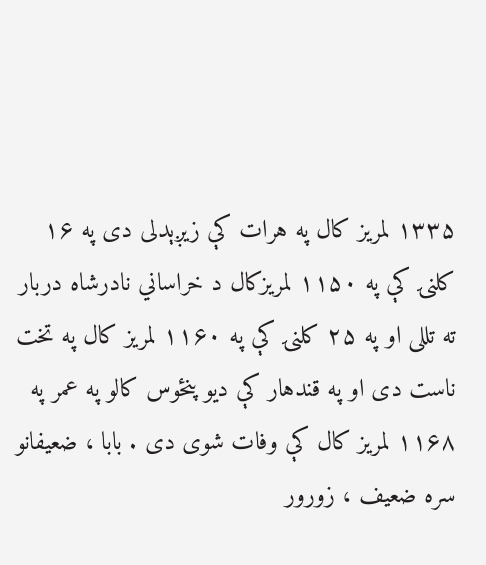۱۳۳۵ لمریز کال په هرات کې زیږېدلی دی په ۱۶ کلنۍ کې په ۱۱۵۰ لمریزکال د خراساني نادرشاه دربار ته تللی او په ۲۵ کلنۍ کې په ۱۱۶۰ لمریز کال په تخت ناست دی او په قندهار کې دیو پنځوس کالو په عمر په ۱۱۶۸ لمریز کال کې وفات شوی دی . بابا ، ضعیفانو سره ضعیف ، زورور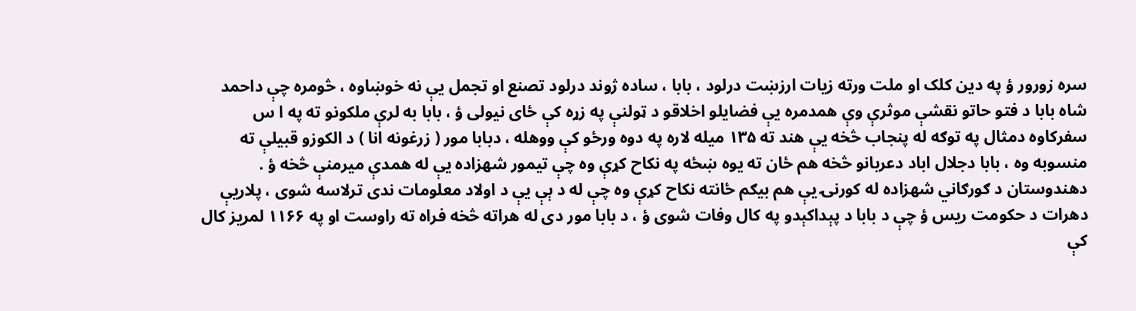سره زورور ؤ په دین کلک او ملت ورته زیات ارزښت درلود ، بابا ، ساده ژوند درلود تصنع او تجمل یې نه خوښاوه ، څومره چې داحمد شاه بابا د فتو حاتو نقشې موثرې وې همدمره یې فضایلو اخلاقو د ټولنې په زړه کې ځای نیولی ؤ ، بابا به لرې ملکونو ته په ا س سفرکاوه دمثال په توګه له پنجاب څخه یې هند ته ۱۳۵ میله لاره په دوه ورځو کې ووهله ، دبابا مور ( زرغونه انا ) د الکوزو قبیلې ته منسوبه وه ، بابا دجلال اباد دعربانو څخه هم ځان ته یوه ښځه په نکاح کړې وه چې تیمور شهزاده یې له همدې میرمنې څخه ؤ . دهندوستان د ګورګاني شهزاده له کورنۍ یې هم بیګم ځانته نکاح کړې وه چې له د ېې یې د اولاد معلومات ندی ترلاسه شوی ، پلاریې دهرات د حکومت ریس ؤ چې د بابا د پېداکېدو په کال وفات شوی ؤ ، د بابا مور دی له هراته څخه فراه ته راوست او په ۱۱۶۶ لمریز کال کې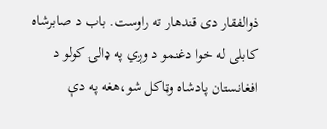ذوالفقار دی قندهار ته راوست. باب د صابرشاه کابلی له خوا دغنمو د وږي په ډالۍ کولو د افغانستان پادشاه وټاکل شو،هغه په دې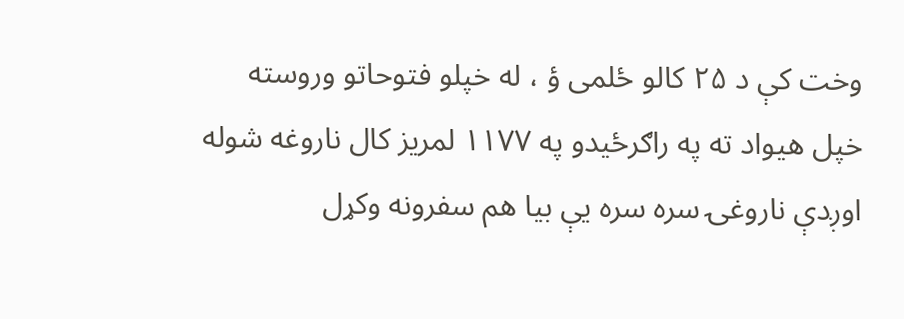وخت کې د ۲۵ کالو ځلمی ؤ ، له خپلو فتوحاتو وروسته خپل هیواد ته په راګرځیدو په ۱۱۷۷ لمریز کال ناروغه شوله اوږدې ناروغۍ سره سره یې بیا هم سفرونه وکړل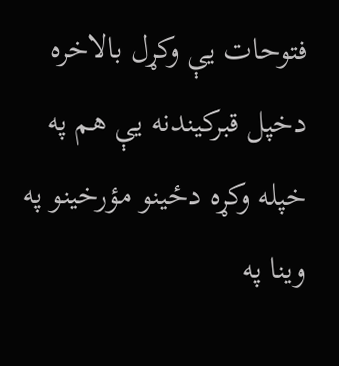فتوحات یې وکړل بالاخره دخپل قبرکیندنه یې هم په خپله وکړه دځینو مؤرخینو په وینا په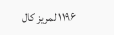۱۱۹۶ لمریز کال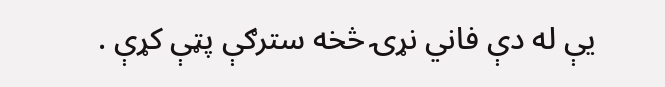یې له دې فاني نړۍ څخه سترګې پټې کړې .